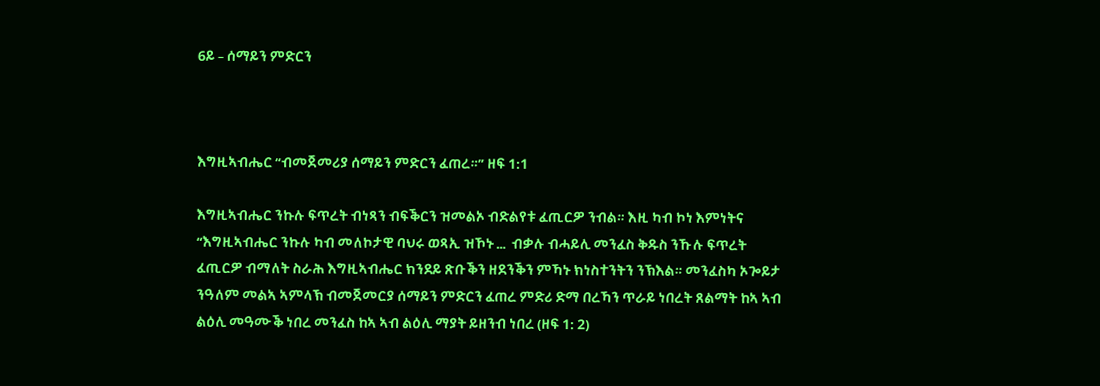6ይ – ሰማይን ምድርን



እግዚኣብሔር “ብመጀመሪያ ሰማይን ምድርን ፈጠረ።” ዘፍ 1:1

እግዚኣብሔር ንኩሉ ፍጥረት ብነጻን ብፍቕርን ዝመልኦ ብድልየቱ ፈጢርዎ ንብል። እዚ ካብ ኮነ እምነትና  “እግዚኣብሔር ንኩሉ ካብ መለኮታዊ ባህሩ ወጻኢ ዝኾኑ …  ብቃሉ ብሓይሊ መንፈስ ቅዱስ ንኹሉ ፍጥረት ፈጢርዎ ብማለት ስራሕ እግዚኣብሔር ክንደይ ጽቡቕን ዘደንቕን ምኻኑ ክነስተንትን ንኽእል። መንፈስካ ኦጐይታ ንዓለም መልኣ ኣምላኽ ብመጀመርያ ሰማይን ምድርን ፈጠረ ምድሪ ድማ በረኻን ጥራይ ነበረት ጸልማት ከኣ ኣብ ልዕሊ መዓሙቕ ነበረ መንፈስ ከኣ ኣብ ልዕሊ ማያት ይዘንብ ነበረ (ዘፍ 1: 2)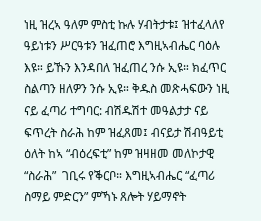ነዚ ዝረኣ ዓለም ምስቲ ኩሉ ሃብትታቱ፤ ዝተፈላለየ  ዓይነቱን ሥርዓቱን ዝፈጠሮ እግዚኣብሔር ባዕሉ እዩ። ይኹን እንዳበለ ዝፈጠረ ንሱ ኢዩ። ክፈጥር ስልጣን ዘለዎን ንሱ ኢዩ። ቅዱስ መጽሓፍውን ነዚ ናይ ፈጣሪ ተግባር: ብሽዱሽተ መዓልታታ ናይ ፍጥረት ስራሕ ከም ዝፈጸመ፤ ብናይታ ሽብዓይቲ ዕለት ከኣ “ብዕረፍቲ” ከም ዝዛዘመ መለኮታዊ “ስራሕ”  ገቢሩ የቕርቦ። እግዚኣብሔር “ፈጣሪ ስማይ ምድርን” ምኻኑ ጸሎት ሃይማኖት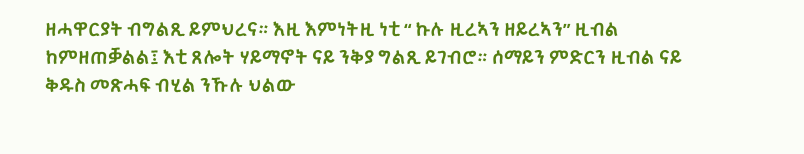ዘሓዋርያት ብግልጺ ይምህረና። እዚ እምነትዚ ነቲ “ ኩሉ ዚረኣን ዘይረኣን” ዚብል ከምዘጠቓልል፤ እቲ ጸሎት ሃይማኖት ናይ ንቅያ ግልጺ ይገብሮ። ሰማይን ምድርን ዚብል ናይ ቅዱስ መጽሓፍ ብሂል ንኹሉ ህልው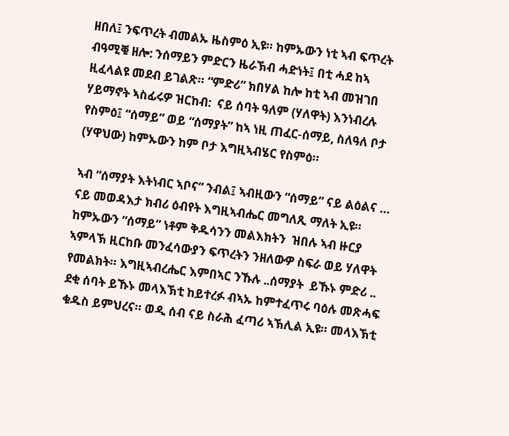ዘበለ፤ ንፍጥረት ብመልኡ ዜስምዕ ኢዩ። ከምኡውን ነቲ ኣብ ፍጥረት ብዓሚቑ ዘሎ: ንሰማይን ምድርን ዜራኽብ ሓድነት፤ በቲ ሓደ ከኣ ዚፈላልዩ መደብ ይገልጽ። “ምድሪ” ክበሃል ከሎ ከቲ ኣብ መዝገበ ሃይማኖት ኣስፊሩዎ ዝርከብ:  ናይ ሰባት ዓለም (ሃለዋት) እንነብረሉ የስምዕ፤ “ሰማይ” ወይ “ሰማያት” ከኣ ነዚ ጠፈር-ሰማይ, ስለዓለ ቦታ (ሃዋህው) ከምኡውን ከም ቦታ እግዚኣብሄር የስምዕ።

ኣብ “ሰማያት እትነብር ኣቦና” ንብል፤ ኣብዚውን “ሰማይ” ናይ ልዕልና … ናይ መወዳእታ ክብሪ ዕብየት እግዚኣብሔር መግለጺ ማለት ኢዩ። ከምኡውን “ሰማይ” ነቶም ቅዱሳንን መልእክትን  ዝበሉ ኣብ ዙርያ ኣምላኽ ዚርከቡ መንፈሳውያን ፍጥረትን ንዘለውዎ ስፍራ ወይ ሃለዋት የመልክት። እግዚኣብረሔር እምበኣር ንኹሉ ..ሰማያት  ይኹኑ ምድሪ .. ደቂ ሰባት ይኹኑ መላእኽቲ ከይተረፉ ብኣኡ ከምተፈጥሩ ባዕሉ መጽሓፍ ቁዱስ ይምህረና። ወዲ ሰብ ናይ ስራሕ ፈጣሪ ኣኽሊል ኢዩ። መላእኽቲ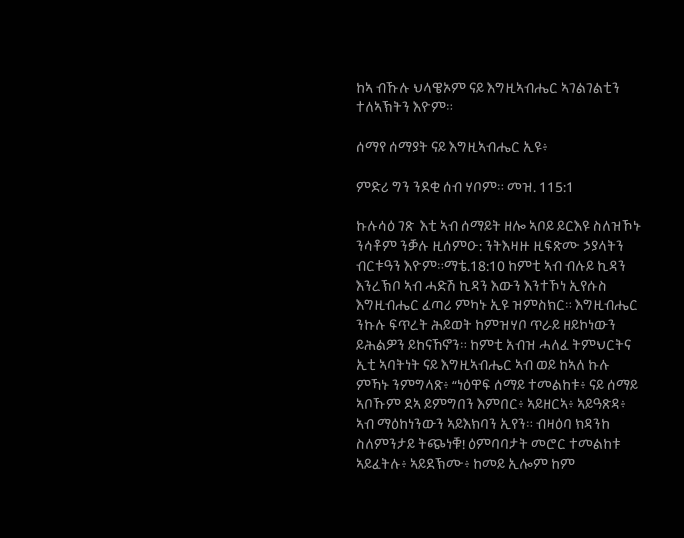ከኣ ብኹሉ ህላዌኦም ናይ እግዚኣብሔር ኣገልገልቲን ተለኣኽትን እዮም።

ሰማየ ሰማያት ናይ እግዚኣብሔር ኢዩ፥

ምድሪ ግን ንደቂ ሰብ ሃቦም። መዝ. 115:1

ኩሉሳዕ ገጽ  እቲ ኣብ ሰማይት ዘሎ ኣቦይ ይርእዩ ስለዝኾኑ ንሳቶም ንቓሉ ዚሰምዑ: ንትእዛዙ ዚፍጽሙ ኃያላትን ብርቱዓን እዮም።ማቴ.18:10 ከምቲ ኣብ ብሉይ ኪዳን እንረኽቦ ኣብ ሓድሽ ኪዳን እውን እንተኾነ ኢየሱስ እግዚብሔር ፈጣሪ ምካኑ ኢዩ ዝምስክር። እግዚብሔር ንኩሉ ፍጥረት ሕይወት ከምዝሃቦ ጥራይ ዘይኮነውን ይሕልዎን ይከናኸኖን። ከምቲ አብዝ ሓለፈ ትምህርትና ኢቲ ኣባትነት ናይ እግዚኣብሔር ኣብ ወይ ከኣለ ኩሉ ምኻኑ ንምግላጽ፥ “ነዕዋፍ ሰማይ ተመልከቱ፥ ናይ ሰማይ ኣቦኹም ደኣ ይምግበን እምበር፥ ኣይዘርኣ፥ ኣይዓጽዳ፥ ኣብ ማዕከነንውን ኣይእክባን ኢየን። ብዛዕባ ክዳንከ ስለምንታይ ትጭነቑ! ዕምባባታት መሮር ተመልከቱ ኣይፈትሉ፥ ኣይደኽሙ፥ ከመይ ኢሎም ከም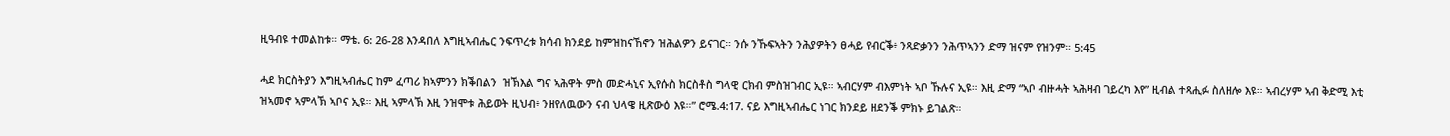ዚዓብዩ ተመልከቱ። ማቴ. 6: 26-28 እንዳበለ እግዚኣብሔር ንፍጥረቱ ክሳብ ክንደይ ከምዝከናኸኖን ዝሕልዎን ይናገር። ንሱ ንኹፍኣትን ንሕያዎትን ፀሓይ የብርቕ፥ ንጻድቃንን ንሕጥኣንን ድማ ዝናም የዝንም። 5:45

ሓደ ክርስትያን እግዚኣብሔር ከም ፈጣሪ ክኣምንን ክቕበልን  ዝኽእል ግና ኣሕዋት ምስ መድሓኒና ኢየሱስ ክርስቶስ ግላዊ ርክብ ምስዝገብር ኢዩ። ኣብርሃም ብእምነት ኣቦ ኹሉና ኢዩ። እዚ ድማ “ኣቦ ብዙሓት ኣሕዛብ ገይረካ እየ” ዚብል ተጻሒፉ ስለዘሎ እዩ። ኣብረሃም ኣብ ቅድሚ እቲ ዝኣመኖ ኣምላኽ ኣቦና ኢዩ። እዚ ኣምላኽ እዚ ንዝሞቱ ሕይወት ዚህብ፥ ንዘየለዉውን ናብ ህላዌ ዚጽውዕ እዩ።” ሮሜ.4:17. ናይ እግዚኣብሔር ነገር ክንደይ ዘደንቕ ምክኑ ይገልጽ።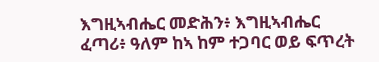እግዚኣብሔር መድሕን፥ እግዚኣብሔር ፈጣሪ፥ ዓለም ከኣ ከም ተጋባር ወይ ፍጥረት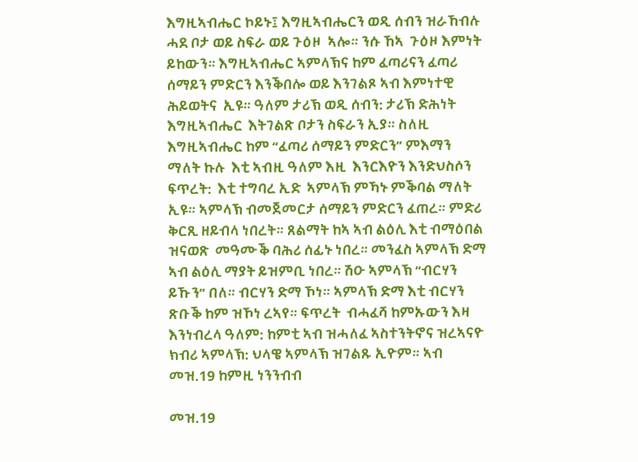እግዚኣብሔር ኮይኑ፤ እግዚኣብሔርን ወዲ ሰብን ዝራኸብሉ ሓደ ቦታ ወይ ስፍራ ወይ ጉዕዞ  ኣሎ። ንሱ ኸኣ  ጉዕዞ እምነት ይከውን። እግዚኣብሔር ኣምላኽና ከም ፈጣሪናን ፈጣሪ ሰማይን ምድርን እንቕበሎ ወይ እንገልጾ ኣብ እምነተዊ ሕይወትና  ኢዩ። ዓለም ታሪኽ ወዲ ሰብን: ታሪኽ ድሕነት እግዚኣብሔር  እትገልጽ ቦታን ስፍራን ኢያ። ስለዚ እግዚኣብሔር ከም “ፈጣሪ ሰማይን ምድርን” ምእማን ማለት ኩሉ  እቲ ኣብዚ ዓለም እዚ  እንርእዮን እንድህስሶን ፍጥረት:  እቲ ተግባረ ኢድ  ኣምላኽ ምኻኑ ምቕባል ማለት ኢዩ። ኣምላኽ ብመጀመርታ ሰማይን ምድርን ፈጠረ። ምድሪ ቅርጺ ዘይብላ ነበረት። ጸልማት ከኣ ኣብ ልዕሊ እቲ ብማዕበል ዝናወጽ  መዓሙቕ ባሕሪ ሰፊኑ ነበረ። መንፈስ ኣምላኽ ድማ ኣብ ልዕሊ ማያት ይዝምቢ ነበረ። ሽዑ ኣምላኽ “ብርሃን ይኹን” በለ። ብርሃን ድማ ኾነ። ኣምላኽ ድማ እቲ ብርሃን ጽቡቕ ከም ዝኾነ ረኣየ። ፍጥረት  ብሓፈሻ ከምኡውን እዛ እንነብረላ ዓለም: ከምቲ ኣብ ዝሓለፈ ኣስተንትኖና ዝረኣናዮ ክብሪ ኣምላኽ: ህላዌ ኣምላኽ ዝገልጹ ኢዮም። ኣብ መዝ.19 ከምዚ ነንንብብ

መዝ.19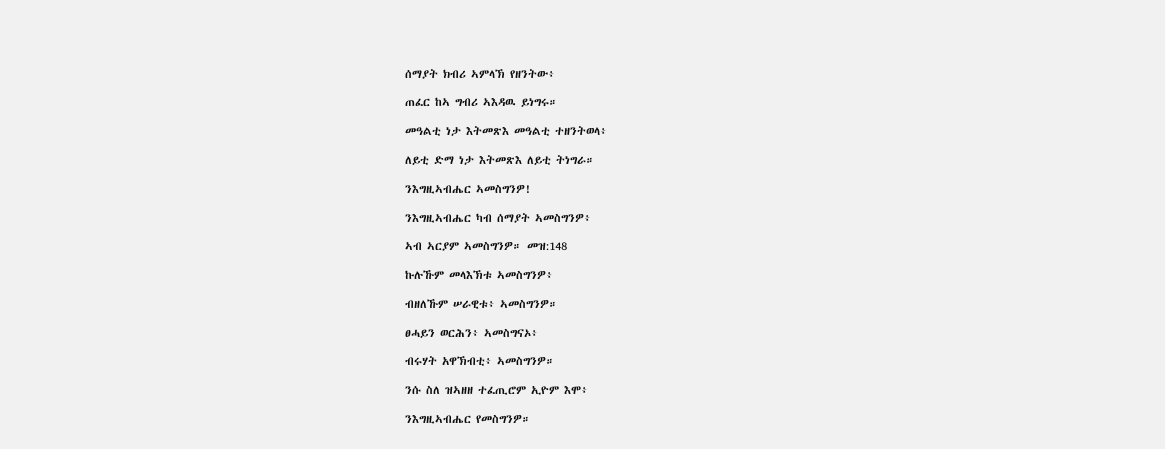ሰማያት ክብሪ ኣምላኽ የዘንትው፥

ጠፈር ከኣ ግብሪ ኣእዳዉ ይነግሩ።

መዓልቲ ነታ እትመጽእ መዓልቲ ተዘንትወላ፥

ለይቲ ድማ ነታ እትመጽእ ለይቲ ትነግራ።

ንእግዚኣብሔር ኣመስግንዎ!

ንእግዚኣብሔር ካብ ሰማያት ኣመስግንዎ፥

ኣብ ኣርያም ኣመስግንዎ። መዝ:148

ኩሉኹም መላእኽቱ ኣመስግንዎ፥

ብዘለኹም ሠራዊቱ፥ ኣመስግንዎ።

ፀሓይን ወርሕን፥ ኣመስግናኦ፥

ብሩሃት አዋኽብቲ፥ ኣመስግንዎ።

ንሱ ስለ ዝኣዘዘ ተፈጢሮም ኢዮም እሞ፥

ንእግዚኣብሔር የመስግንዎ።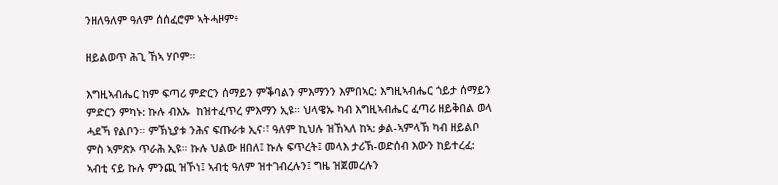ንዘለዓለም ዓለም ሰሰፈሮም ኣትሓዞም፥

ዘይልወጥ ሕጊ ኸኣ ሃቦም።

እግዚኣብሔር ከም ፍጣሪ ምድርን ሰማይን ምቕባልን ምእማንን እምበኣር: እግዚኣብሔር ጎይታ ሰማይን ምድርን ምካኑ: ኩሉ ብእኡ  ከዝተፈጥረ ምእማን ኢዩ። ህላዌኡ ካብ እግዚኣብሔር ፈጣሪ ዘይቅበል ወላ ሓደኻ የልቦን። ምኽኒያቱ ንሕና ፍጡራቱ ኢና፡፣ ዓለም ኪህሉ ዝኸኣለ ከኣ: ቃል-ኣምላኽ ካብ ዘይልቦ ምስ ኣምጽኦ ጥራሕ ኢዩ። ኩሉ ህልው ዘበለ፤ ኩሉ ፍጥረት፤ መላእ ታሪኽ-ወድሰብ እውን ከይተረፈ: ኣብቲ ናይ ኩሉ ምንጪ ዝኾነ፤ ኣብቲ ዓለም ዝተገብረሉን፤ ግዜ ዝጀመረሉን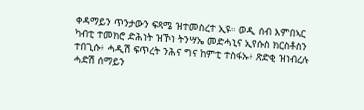ቀዳማይን ጥንታውን ፍጻሜ ዝተመስረተ ኢዩ። ወዲ ሰብ እምበኣር ካብቲ ተመክሮ ድሕነት ዝኾነ ትንሣኤ መድሓኒና ኢየሱስ ክርስቶስን ተበጊሱ፥ ሓዲሽ ፍጥረት ንሕና ግና ከምቲ ተስፋኡ፥ ጽድቂ ዝነብረሉ ሓድሽ ሰማይን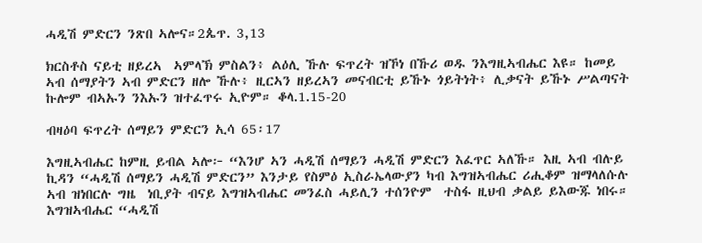ሓዲሽ ምድርን ንጽበ ኣሎና።2ጴጥ. 3,13

ክርስቶስ ናይቲ ዘይረኣ  ኣምላኽ ምስልን፥ ልዕሊ ኹሉ ፍጥረት ዝኾነ በኹሪ ወዱ ንእግዚኣብሔር እዩ። ከመይ ኣብ ሰማያትን ኣብ ምድርን ዘሎ ኹሉ፥ ዚርኣን ዘይረኣን መናብርቲ ይኹኑ ጎይትነት፥ ሊቃናት ይኹኑ ሥልጣናት ኩሎም ብኣኡን ንእኡን ዝተፈጥሩ ኢዮም። ቆላ.1.15-20

ብዛዕባ ፍጥረት ሰማይን ምድርን ኢሳ 65፡17

እግዚኣብሔር ከምዚ ይብል ኣሎ፦ “እንሆ ኣን ሓዲሽ ሰማይን ሓዲሽ ምድርን እፈጥር ኣለኹ። እዚ ኣብ ብሉይ ኪዳን “ሓዲሽ ሰማይን ሓዲሽ ምድርን” እንታይ የስምዕ ኢስራኤላውያን ካብ እግዝኣብሔር ሪሒቆም ዝማላለሱሉ ኣብ ዝነበርሉ ግዜ  ነቢያት ብናይ እግዝኣብሔር መንፈስ ሓይሊን ተሰንዮም  ተስፋ ዚህብ ቃልይ ይእውጁ ነበሩ። እግዝኣብሔር “ሓዲሽ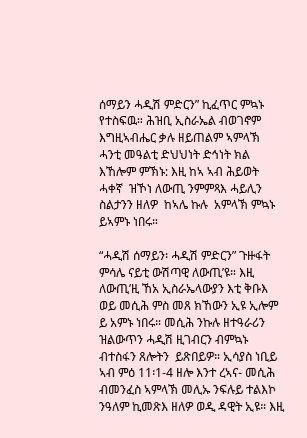ሰማይን ሓዲሽ ምድርን” ኪፈጥር ምኳኑ የተስፍዉ። ሕዝቢ ኢስራኤል ብወገኖም እግዚኣብሔር ቃሉ ዘይጠልም ኣምላኽ  ሓንቲ መዓልቲ ድህህነት ድኅነት ክል እኸሎም ምኽኑ: እዚ ከኣ ኣብ ሕይወት  ሓቀኛ  ዝኾነ ለውጢ ንምምጻእ ሓይሊን ስልታንን ዘለዎ  ከኣሌ ኩሉ  አምላኽ ምኳኑ ይኣምኑ ነበሩ።

“ሓዲሽ ሰማይን፡ ሓዲሽ ምድርን” ጉዙፋት ምሳሌ ናይቲ ውሽጣዊ ለውጢ’ዩ። እዚ ለውጢ’ዚ ኸአ ኢስራኤላውያን እቲ ቅቡእ ወይ መሲሕ ምስ መጸ ክኸውን ኢዩ ኢሎም ይ አምኑ ነበሩ። መሲሕ ንኩሉ ዘተዓራሪን ዝልውጥን ሓዲሽ ዚገብርን ብምኳኑ ብተስፋን ጸሎትን  ይጽበይዎ። ኢሳያስ ነቢይ ኣብ ምዕ 11፡1-4 ዘሎ እንተ ረኣና- መሲሕ ብመንፈስ ኣምላኽ መሊኡ ንፍሉይ ተልእኮ ንዓለም ኪመጽእ ዘለዎ ወዲ ዳዊት ኢዩ። እዚ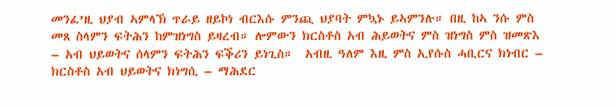መንፈ’ዚ ህያብ ኣምላኽ ጥራይ ዘይኮነ ብርእሱ ምንጪ ህያባት ምኳኑ ይኣምንሉ። በዚ ከኣ ንሱ ምስ መጸ ስላምን ፍትሕን ከምዝነግስ ይዛረብ። ሎምውን ክርስቶስ አብ ሕይወትና ምስ ዝነግስ ምስ ዝመጽእ – አብ ህይወትና ሰላምን ፍትሕን ፍቕሪን ይነጊስ።  አብዚ ዓለም እዚ ምስ ኢየሱስ ሓቢርና ክነብር – ክርስቶስ አብ ህይወትና ክነግሲ – ማሕደር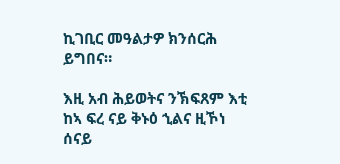ኪገቢር መዓልታዎ ክንሰርሕ ይግበና።

እዚ አብ ሕይወትና ንኽፍጸም እቲ ከኣ ፍረ ናይ ቅኑዕ ኂልና ዚኾነ ሰናይ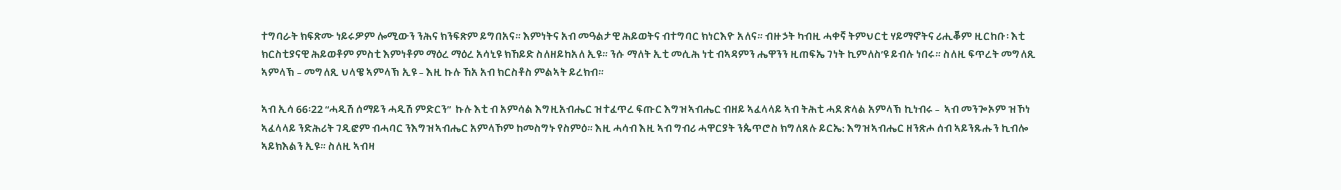ተግባራት ክፍጽሙ ነይሩዎም ሎሚውን ንሕና ክንፍጽም ይግበአና። እምነትና አብ መዓልታዊ ሕይወትና ብተግባር ክነርእዮ አለና። ብዙኃት ካብዚ ሓቀኛ ትምህርቲ ሃይማኖትና ሪሒቖም ዚርከቡ፡ እቲ ክርስቲያናዊ ሕይወቶም ምስቲ እምነቶም ማዕረ ማዕረ አሳኒዩ ክኸይድ ስለዘይከአለ ኢዩ። ንሱ ማለት ኢቲ መሲሕ ነቲ ብኣዳምን ሔዋንን ዚጠፍኤ ገነት ኪምለስ’ዩ ይብሉ ነበሩ። ስለዚ ፍጥረት መግለጺ  ኣምላኽ – መግለጺ ህላዌ ኣምላኽ ኢዩ – እዚ ኩሉ ኸአ አብ ክርስቶስ ምልኣት ይረክብ።

ኣብ ኢሳ 66፡22 “ሓዲሽ ሰማይን ሓዲሽ ምድርን”  ኩሉ እቲ ብ አምሳል እግዚአብሔር ዝተፈጥረ ፍጡር እግዝኣብሔር ብዘይ ኣፈላላይ ኣብ ትሕቲ ሓደ ጽላል አምላኽ ኪነብሩ –  ኣብ መንጐኦም ዝኾነ ኣፈላላይ ንድሕሪት ገዲፎም ብሓባር ንእግዝኣብሔር አምላኾም ከመስግኑ የስምዕ። እዚ ሓሳብ እዚ ኣብ ግብሪ ሓዋርያት ንጴጥሮስ ክግለጸሉ ይርኤ: እግዝኣብሔር ዘንጽሖ ሰብ ኣይንጹሑን ኪብሎ ኣይክእልን ኢዩ። ስለዚ ኣብዛ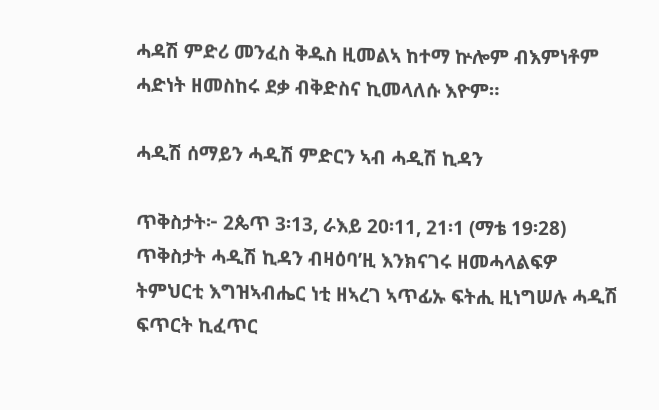ሓዳሽ ምድሪ መንፈስ ቅዱስ ዚመልኣ ከተማ ኵሎም ብእምነቶም ሓድነት ዘመስከሩ ደቃ ብቅድስና ኪመላለሱ እዮም።

ሓዲሽ ሰማይን ሓዲሽ ምድርን ኣብ ሓዲሽ ኪዳን

ጥቅስታት፦ 2ጴጥ 3፡13, ራእይ 20፡11, 21፡1 (ማቴ 19፡28) ጥቅስታት ሓዲሽ ኪዳን ብዛዕባ’ዚ እንክናገሩ ዘመሓላልፍዎ ትምህርቲ እግዝኣብሔር ነቲ ዘኣረገ ኣጥፊኡ ፍትሒ ዚነግሠሉ ሓዲሽ ፍጥርት ኪፈጥር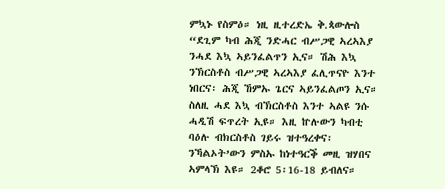ምኳኑ የስምዕ። ነዚ ዚተረድኤ ቅ.ጳውሎስ “ደጊም ካብ ሕጂ ንድሓር ብሥጋዊ ኣረኣእያ ንሓደ እኳ ኣይንፈልጥን ኢና። ሽሕ እኳ ንኽርስቶስ ብሥጋዊ ኣረኣእያ ፈሊጥናዮ እንተ ነበርና፡ ሕጂ ኸምኡ ጌርና ኣይንፈልጦን ኢና። ስለዚ ሓደ እኳ ብኽርስቶስ እንተ ኣልዩ ንሱ ሓዲሽ ፍጥረት ኢዩ። እዚ ኵሉውን ካብቲ ባዕሉ ብክርስቶስ ገይሩ ዝተዓረቀና፡ ንኻልኦት’ውን ምስኡ ከነተዓርቕ መዚ ዝሃበና ኣምላኽ እዩ። 2ቆሮ 5፡16-18 ይብለና።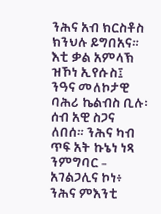ንሕና አብ ክርስቶስ ክንህሉ ይግበአና። እቲ ቃል አምላኽ ዝኾነ ኢየሱስ፤ ንዓና መለኮታዊ ባሕሪ ኬልብስ ቢሉ፡ ሰብ አዊ ስጋና ለበሰ። ንሕና ካብ ጥፍ አት ኩኔነ ነጻ ንምግባር – አገልጋሊና ኮነ፥ ንሕና ምእንቲ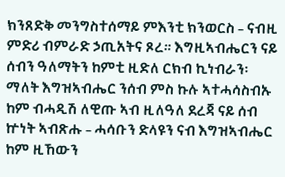ክንጸድቅ መንግስተሰማይ ምእንቲ ክንወርስ – ናብዚ ምድሪ ብምራድ ኃጢአትና ጾረ። እግዚኣብሔርን ናይ ሰብን ዓለማትን ከምቲ ዚድለ ርክብ ኪነብራን፡ ማለት እግዝኣብሔር ንሰብ ምስ ኩሉ ኣተሓሳስብኡ ከም ብሓዲሽ ለዊጡ ኣብ ዚለዓለ ደረጃ ናይ ሰብ ኵነት ኣብጽሑ – ሓሳቡን ድላዩን ናብ እግዝኣብሔር ከም ዚኸውን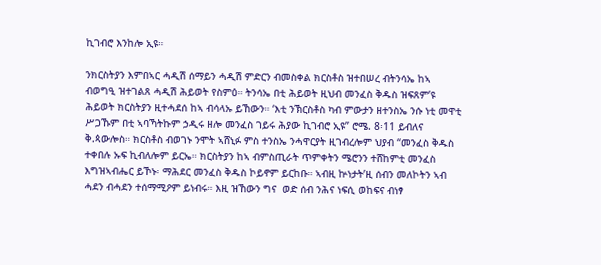ኪገብሮ እንከሎ ኢዩ።

ንክርስትያን እምበኣር ሓዲሽ ሰማይን ሓዲሽ ምድርን ብመስቀል ክርስቶስ ዝተበሠረ ብትንሳኤ ከኣ ብወግዒ ዝተገልጸ ሓዲሽ ሕይወት የስምዕ። ትንሳኤ በቲ ሕይወት ዚህብ መንፈስ ቅዱስ ዝፍጸም’ዩ ሕይወት ክርስትያን ዚተሓደሰ ከኣ ብሳላኡ ይኸውን። ‘እቲ ንኽርስቶስ ካብ ምውታን ዘተንስኤ ንሱ ነቲ መዋቲ ሥጋኹም በቲ ኣባኻትኩም ኃዲሩ ዘሎ መንፈስ ገይሩ ሕያው ኪገብሮ ኢዩ” ሮሜ. 8፡11 ይብለና ቅ.ጳውሎስ። ክርስቶስ ብወገኑ ንሞት ኣሸኒፉ ምስ ተንስኤ ንሓዋርያት ዚገብረሎም ህያብ “መንፈስ ቅዱስ ተቀበሉ ኡፍ ኪብለሎም ይርኤ። ክርስትያን ከኣ ብምስጢራት ጥምቀትን ሜሮንን ተሸከምቲ መንፈስ እግዝኣብሔር ይኾኑ፡ ማሕደር መንፈስ ቅዱስ ኮይኖም ይርከቡ። ኣብዚ ኵነታት’ዚ ሰብን መለኮትን ኣብ ሓደን ብሓደን ተሰማሚዖም ይነብሩ። እዚ ዝኸውን ግና  ወድ ሰብ ንሕና ነፍሲ ወከፍና ብነፃ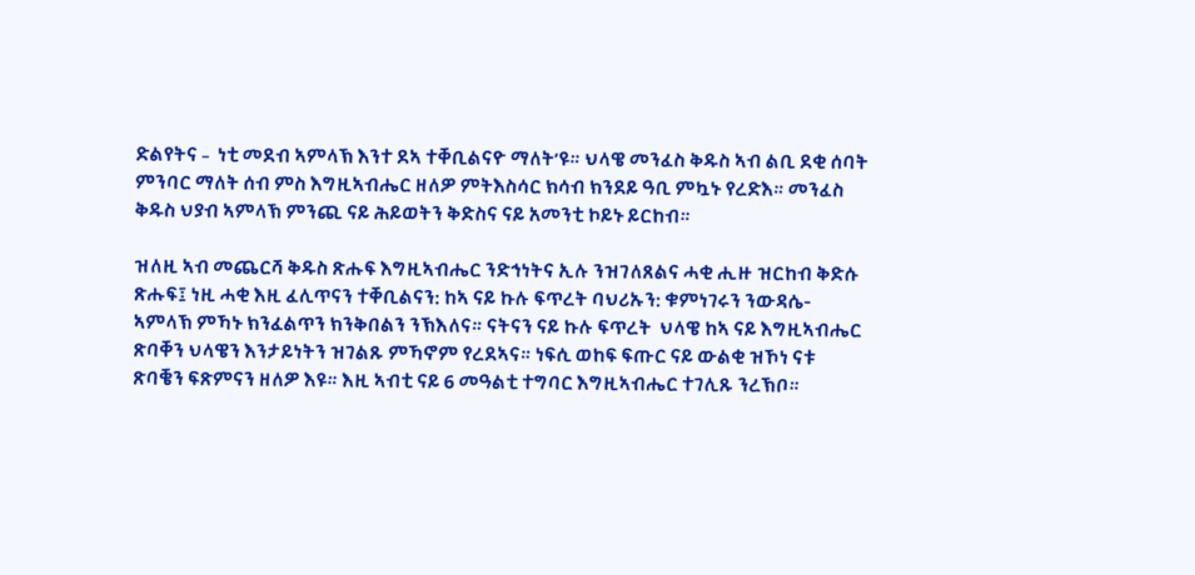ድልየትና –  ነቲ መደብ ኣምላኽ እንተ ደኣ ተቐቢልናዮ ማለት’ዩ። ህላዌ መንፈስ ቅዱስ ኣብ ልቢ ደቂ ሰባት ምንባር ማለት ሰብ ምስ እግዚኣብሔር ዘለዎ ምትእስሳር ክሳብ ክንደይ ዓቢ ምኳኑ የረድእ። መንፈስ ቅዱስ ህያብ ኣምላኽ ምንጪ ናይ ሕይወትን ቅድስና ናይ አመንቲ ኮይኑ ይርከብ።

ዝለዚ ኣብ መጨርሻ ቅዱስ ጽሑፍ እግዚኣብሔር ንድኅነትና ኢሉ ንዝገለጸልና ሓቂ ሒዙ ዝርከብ ቅድሱ ጽሑፍ፤ ነዚ ሓቂ እዚ ፈሊጥናን ተቐቢልናን: ከኣ ናይ ኩሉ ፍጥረት ባህሪኡን: ቁምነገሩን ንውዳሴ-ኣምላኽ ምኻኑ ክንፈልጥን ክንቅበልን ንኽእለና። ናትናን ናይ ኩሉ ፍጥረት  ህላዌ ከኣ ናይ እግዚኣብሔር  ጽባቐን ህላዌን እንታይነትን ዝገልጹ ምኻኖም የረደኣና። ነፍሲ ወከፍ ፍጡር ናይ ውልቂ ዝኾነ ናቱ ጽባቔን ፍጽምናን ዘለዎ እዩ። እዚ ኣብቲ ናይ 6 መዓልቲ ተግባር እግዚኣብሔር ተገሊጹ ንረኽቦ።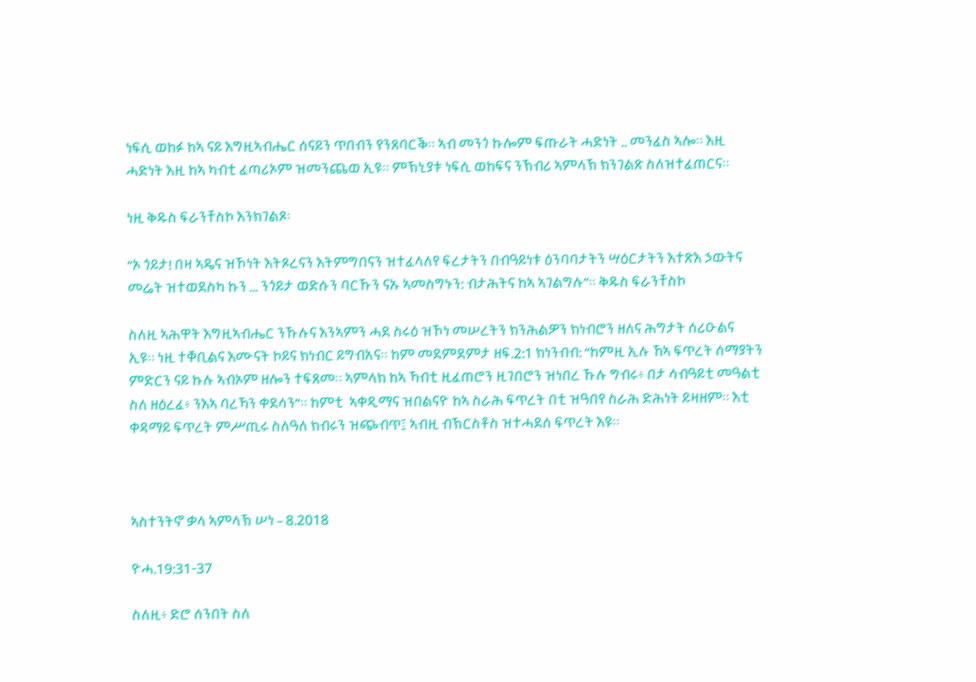ነፍሲ ወከፉ ከኣ ናይ እግዚኣብሔር ሰናይን ጥበብን የንጸባርቕ። ኣብ መንጎ ኩሎም ፍጡራት ሓድነት .. መንፈስ ኣሎ። እዚ ሓድነት እዚ ከኣ ካብቲ ፈጣሪኦም ዝመንጨወ ኢዩ። ምኽኒያቱ ነፍሲ ወከፍና ንኽብሪ ኣምላኽ ክንገልጽ ስለዝተፈጠርና።

ነዚ ቅዱስ ፍራንቸስኮ እንክገልጾ፡

“ኦ ጎይታ! በዛ ኣዴና ዝኾነት እትጾረናን እትምግበናን ዝተፈላለየ ፍረታትን በብዓይነቱ ዕንባባታትን ሣዕርታትን እተጽእ ኃውትና መሬት ዝተወደስካ ኩን … ንጎይታ ወድሱን ባርኹን ናኡ ኣመስግኑን: ብታሕትና ከኣ ኣገልግሉ”። ቅዱስ ፍራንቸስኮ

ስለዚ ኣሕዋት እግዚኣብሔር ንኹሉና እንኣምን ሓደ ስሩዕ ዝኾነ መሠረትን ክንሕልዎን ክነብሮን ዘለና ሕግታት ሰሪዑልና ኢዩ። ነዚ ተቐቢልና እሙናት ኮይና ክነብር ይግብአና። ከም መደምደምታ ዘፍ.2:1 ክነንብብ: “ከምዚ ኢሉ ኸኣ ፍጥረት ሰማያትን ምድርን ናይ ኩሉ ኣብኦም ዘሎን ተፍጸመ። ኣምላክ ከኣ ኻብቲ ዚፈጠሮን ዚገበሮን ዝነበረ ኹሉ ግብሩ፥ በታ ሳብዓይቲ መዓልቲ ስለ ዘዕረፈ፥ ንእኣ ባረኻን ቀደሳን”። ከምቲ  ኣቀዲማና ዝበልናዮ ከኣ ስራሕ ፍጥረት በቲ ዝዓበየ ስራሕ ድሕነት ይዛዘም። እቲ ቀዳማይ ፍጥረት ምሥጢሩ ስለዓለ ክብሩን ዝጭብጥ፤ ኣብዚ ብኽርስቶስ ዝተሓደሰ ፍጥረት እዩ።



ኣስተንትኖ ቃላ ኣምላኽ ሠነ – 8.2018

ዮሓ.19:31-37

ስለዚ፥ ድሮ ሰንበት ስለ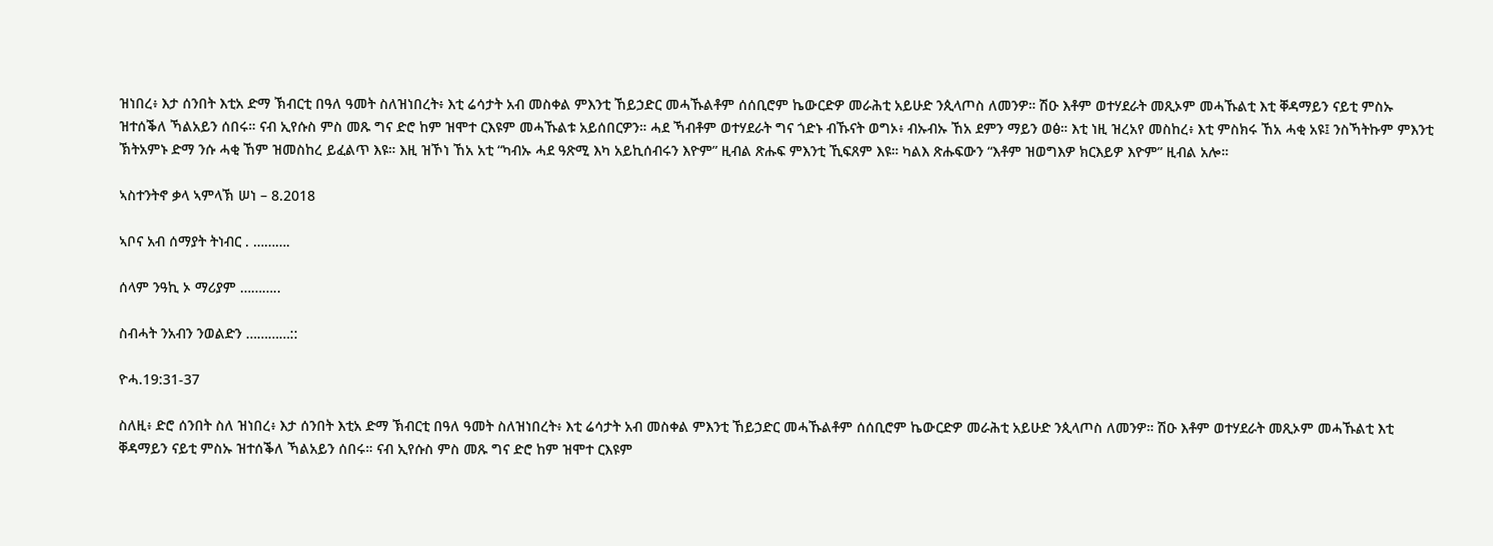ዝነበረ፥ እታ ሰንበት እቲአ ድማ ኽብርቲ በዓለ ዓመት ስለዝነበረት፥ እቲ ሬሳታት አብ መስቀል ምእንቲ ኸይኃድር መሓኹልቶም ሰሰቢሮም ኬውርድዎ መራሕቲ አይሁድ ንጲላጦስ ለመንዎ። ሽዑ እቶም ወተሃደራት መጺኦም መሓኹልቲ እቲ ቐዳማይን ናይቲ ምስኡ ዝተሰቕለ ኻልአይን ሰበሩ። ናብ ኢየሱስ ምስ መጹ ግና ድሮ ከም ዝሞተ ርእዩም መሓኹልቱ አይሰበርዎን። ሓደ ኻብቶም ወተሃደራት ግና ጎድኑ ብኹናት ወግኦ፥ ብኡብኡ ኸአ ደምን ማይን ወፅ። እቲ ነዚ ዝረአየ መስከረ፥ እቲ ምስክሩ ኸአ ሓቂ አዩ፤ ንስኻትኩም ምእንቲ ኽትአምኑ ድማ ንሱ ሓቂ ኸም ዝመስከረ ይፈልጥ እዩ። እዚ ዝኾነ ኸአ አቲ “ካብኡ ሓደ ዓጽሚ እካ አይኪሰብሩን እዮም” ዚብል ጽሑፍ ምእንቲ ኺፍጸም እዩ። ካልእ ጽሑፍውን “እቶም ዝወግእዎ ክርእይዎ እዮም” ዚብል አሎ።

ኣስተንትኖ ቃላ ኣምላኽ ሠነ – 8.2018

ኣቦና አብ ሰማያት ትነብር . ……….

ሰላም ንዓኪ ኦ ማሪያም ………..

ስብሓት ንአብን ንወልድን …………::

ዮሓ.19:31-37

ስለዚ፥ ድሮ ሰንበት ስለ ዝነበረ፥ እታ ሰንበት እቲአ ድማ ኽብርቲ በዓለ ዓመት ስለዝነበረት፥ እቲ ሬሳታት አብ መስቀል ምእንቲ ኸይኃድር መሓኹልቶም ሰሰቢሮም ኬውርድዎ መራሕቲ አይሁድ ንጲላጦስ ለመንዎ። ሽዑ እቶም ወተሃደራት መጺኦም መሓኹልቲ እቲ ቐዳማይን ናይቲ ምስኡ ዝተሰቕለ ኻልአይን ሰበሩ። ናብ ኢየሱስ ምስ መጹ ግና ድሮ ከም ዝሞተ ርእዩም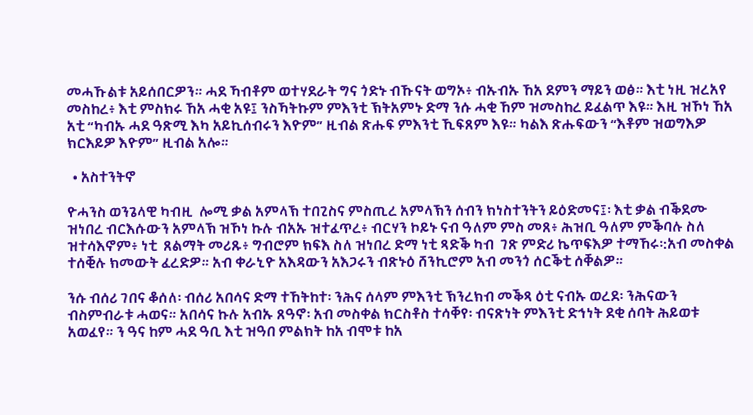መሓኹልቱ አይሰበርዎን። ሓደ ኻብቶም ወተሃደራት ግና ጎድኑ ብኹናት ወግኦ፥ ብኡብኡ ኸአ ደምን ማይን ወፅ። እቲ ነዚ ዝረአየ መስከረ፥ እቲ ምስክሩ ኸአ ሓቂ አዩ፤ ንስኻትኩም ምእንቲ ኽትአምኑ ድማ ንሱ ሓቂ ኸም ዝመስከረ ይፈልጥ እዩ። እዚ ዝኾነ ኸአ አቲ “ካብኡ ሓደ ዓጽሚ እካ አይኪሰብሩን እዮም” ዚብል ጽሑፍ ምእንቲ ኺፍጸም እዩ። ካልእ ጽሑፍውን “እቶም ዝወግእዎ ክርእይዎ እዮም” ዚብል አሎ።

  • አስተንትኖ

ዮሓንስ ወንጌላዊ ካብዚ  ሎሚ ቃል አምላኽ ተበጊስና ምስጢረ አምላኽን ሰብን ክነስተንትን ይዕድመና፤፡ እቲ ቃል ብቕደሙ ዝነበረ ብርእሱውን አምላኽ ዝኾነ ኩሉ ብአኡ ዝተፈጥረ፥ ብርሃን ኮይኑ ናብ ዓለም ምስ መጸ፥ ሕዝቢ ዓለም ምቕባሉ ስለ ዝተሳእኖም፥ ነቲ  ጸልማት መሪጹ፥ ግብሮም ክፍእ ስለ ዝነበረ ድማ ነቲ ጻድቕ ካብ  ገጽ ምድሪ ኬጥፍእዎ ተማኸሩ፡:አብ መስቀል ተሰቒሉ ክመውት ፈረድዎ። አብ ቀራኒዮ አእዳውን አእጋሩን ብጽኑዕ ሸንኪሮም አብ መንጎ ሰርቕቲ ሰቐልዎ።

ንሱ ብሰሪ ገበና ቆሰለ፡ ብሰሪ አበሳና ድማ ተኸትከተ፡ ንሕና ሰላም ምእንቲ ኽንረክብ መቕጻ ዕቲ ናብኡ ወረደ፡ ንሕናውን ብስምብራቱ ሓወና። አበሳና ኩሉ አብኡ ጸዓኖ፡ አብ መስቀል ክርስቶስ ተሳቐየ፡ ብናጽነት ምእንቲ ድኅነት ደቂ ሰባት ሕይወቱ አወፈየ። ን ዓና ከም ሓደ ዓቢ እቲ ዝዓበ ምልክት ከአ ብሞቱ ከአ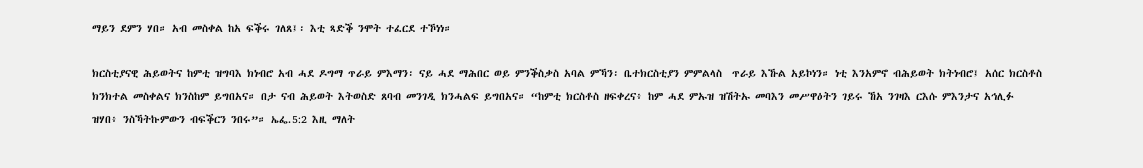ማይን ደምን ሃበ። አብ መስቀል ከአ ፍቕሩ ገለጸ፤፡ እቲ ጻድቕ ንሞት ተፈርደ ተኾነነ።

ክርስቲያናዊ ሕይወትና ከምቲ ዝግባእ ክነብሮ አብ ሓደ ዶግማ ጥራይ ምእማን፡ ናይ ሓደ ማሕበር ወይ ምንቕስቃስ አባል ምኻን፡ ቤተክርስቲያን ምምልላስ  ጥራይ እኹል አይኮነን። ነቲ እንአምኖ ብሕይወት ክትነብሮ፤ አሰር ክርስቶስ ክንክተል መስቀልና ክንስከም ይግበአና። በታ ናብ ሕይወት እትወስድ ጸባብ መንገዲ ክንሓልፍ ይግበአና። “ከምቲ ክርስቶስ ዘፍቀረና፥ ከም ሓደ ምኡዝ ዝሽትኡ መባእን መሥዋዕትን ገይሩ ኸአ ንገዛእ ርእሱ ምእንታና አኅሊፉ ዝሃበ፥ ንስኻትኩምውን ብፍቕርን ንበሩ”። ኤፌ.5:2 እዚ ማለት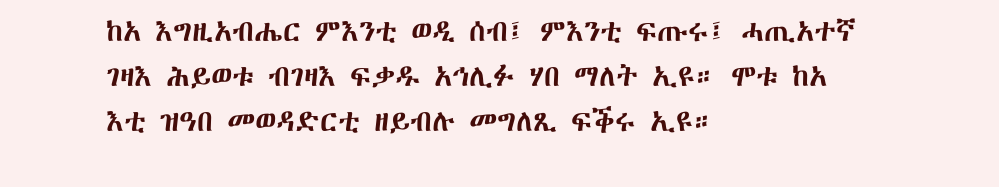ከአ እግዚአብሔር ምእንቲ ወዲ ሰብ፤ ምእንቲ ፍጡሩ፤ ሓጢአተኛ  ገዛእ ሕይወቱ ብገዛእ ፍቃዱ አኅሊፉ ሃበ ማለት ኢዩ። ሞቱ ከአ እቲ ዝዓበ መወዳድርቲ ዘይብሉ መግለጺ ፍቕሩ ኢዩ።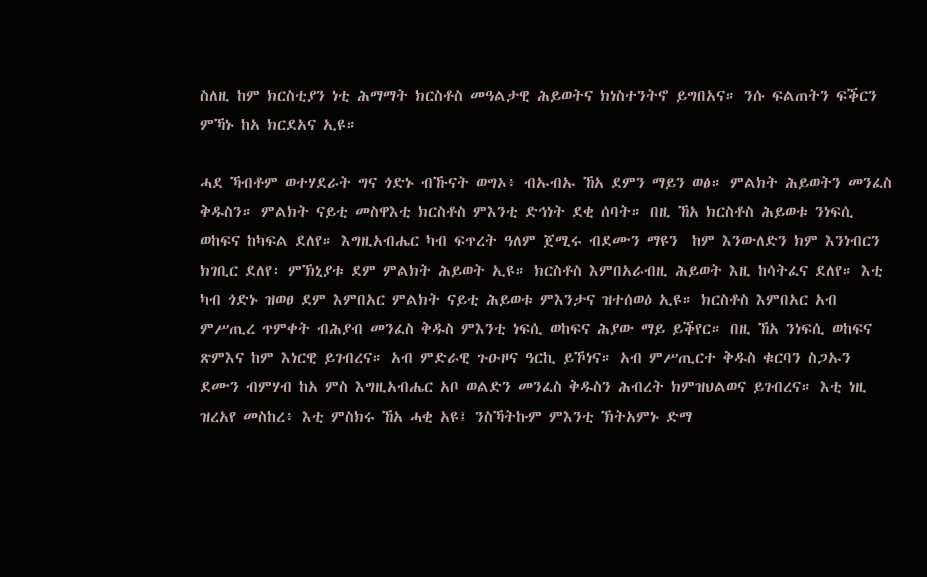ስለዚ ከም ክርስቲያን ነቲ ሕማማት ክርስቶስ መዓልታዊ ሕይወትና ክነስተንትኖ ይግበአና። ንሱ ፍልጠትን ፍቕርን ምኻኑ ከአ ክርደአና ኢዩ።

ሓደ ኻብቶም ወተሃደራት ግና ጎድኑ ብኹናት ወግኦ፥ ብኡብኡ ኸአ ደምን ማይን ወፅ። ምልክት ሕይወትን መንፈስ ቅዱስን። ምልክት ናይቲ መስዋእቲ ክርስቶስ ምእንቲ ድኅነት ደቂ ሰባት። በዚ ኸአ ክርስቶስ ሕይወቱ ንነፍሲ ወከፍና ከካፍል ደለየ። እግዚአብሔር ካብ ፍጥረት ዓለም ጀሚሩ ብደሙን ማዩን  ከም እንውለድን ክም እንነብርን ክገቢር ደለየ፡ ምኽኒያቱ ደም ምልክት ሕይወት ኢዩ። ክርስቶስ እምበአራብዚ ሕይወት እዚ ከሳትፈና ደለየ። እቲ ካብ ጎድኑ ዝወፀ ደም እምበአር ምልክት ናይቲ ሕይወቱ ምእንታና ዝተሰወዕ ኢዩ። ክርስቶስ እምበአር አብ ምሥጢረ ጥምቀት ብሕያብ መንፈስ ቅዱስ ምእንቲ ነፍሲ ወከፍና ሕያው ማይ ይቕየር። በዚ ኸአ ንነፍሲ ወከፍና ጽምእና ከም እነርዊ ይገብረና። አብ ምድራዊ ጉዑዞና ዓርኪ ይኾነና። አብ ምሥጢርተ ቅዱስ ቁርባን ስጋኡን ደሙን ብምሃብ ከአ ምስ እግዚአብሔር አቦ ወልድን መንፈስ ቅዱስን ሕብረት ክምዝህልወና ይገብረና። እቲ ነዚ ዝረአየ መስከረ፥ እቲ ምስክሩ ኸአ ሓቂ አዩ፤ ንስኻትኩም ምእንቲ ኽትአምኑ ድማ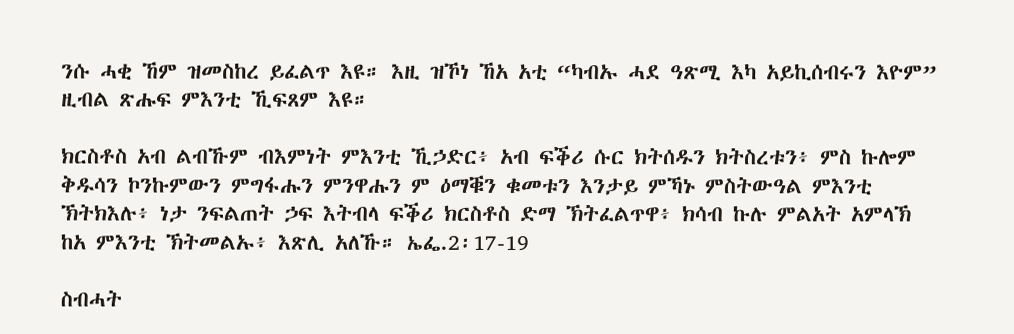ንሱ ሓቂ ኸም ዝመስከረ ይፈልጥ እዩ። እዚ ዝኾነ ኸአ አቲ “ካብኡ ሓደ ዓጽሚ እካ አይኪሰብሩን እዮም” ዚብል ጽሑፍ ምእንቲ ኺፍጸም እዩ።

ክርስቶስ አብ ልብኹም ብእምነት ምእንቲ ኺኃድር፥ አብ ፍቕሪ ሱር ክትሰዱን ክትስረቱን፥ ምስ ኩሎም ቅዱሳን ኮንኩምውን ምግፋሑን ምንዋሑን ም ዕማቑን ቁመቱን እንታይ ምኻኑ ምስትውዓል ምእንቲ ኽትክእሉ፥ ነታ ንፍልጠት ኃፍ እትብላ ፍቕሪ ክርስቶስ ድማ ኽትፈልጥዋ፥ ክሳብ ኩሉ ምልአት አምላኽ ከአ ምእንቲ ኽትመልኡ፥ እጽሊ አለኹ። ኤፌ.2፡17-19

ስብሓት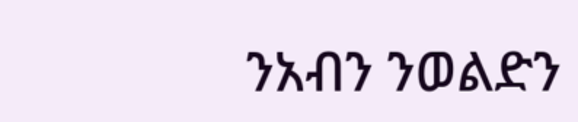ንአብን ንወልድን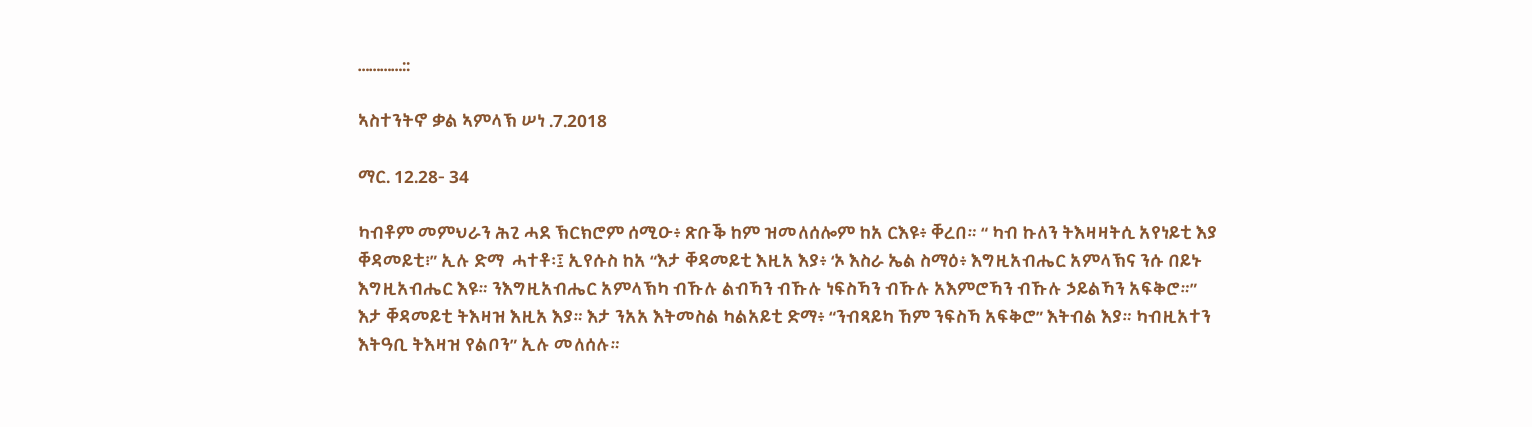…………::

ኣስተንትኖ ቃል ኣምላኽ ሠነ .7.2018

ማር. 12.28- 34

ካብቶም መምህራን ሕጊ ሓደ ኽርክሮም ሰሚዑ፥ ጽቡቕ ከም ዝመለሰሎም ከአ ርእዩ፥ ቐረበ። “ ካብ ኩለን ትእዛዛትሲ አየነይቲ እያ ቐዳመይቲ፧” ኢሉ ድማ  ሓተቶ፡፤ ኢየሱስ ከአ “እታ ቐዳመይቲ እዚአ እያ፥ ‘ኦ እስራ ኤል ስማዕ፥ እግዚአብሔር አምላኽና ንሱ በይኑ እግዚአብሔር እዩ። ንእግዚአብሔር አምላኽካ ብኹሉ ልብኻን ብኹሉ ነፍስኻን ብኹሉ አእምሮኻን ብኹሉ ኃይልኻን አፍቅሮ።” እታ ቐዳመይቲ ትእዛዝ እዚአ እያ። እታ ንአአ እትመስል ካልአይቲ ድማ፥ “ንብጻይካ ኸም ንፍስኻ አፍቅሮ” እትብል እያ። ካብዚአተን እትዓቢ ትእዛዝ የልቦን” ኢሉ መለሰሉ።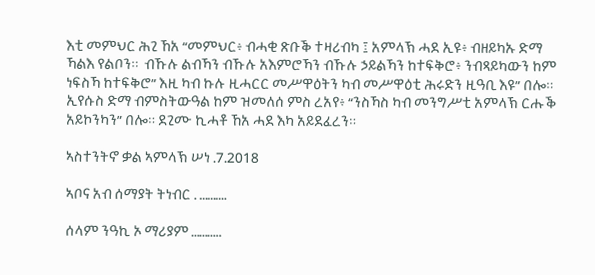እቲ መምህር ሕጊ ኸአ “መምህር፥ ብሓቂ ጽቡቕ ተዛሪብካ ፤ አምላኽ ሓደ ኢዩ፥ ብዘይካኡ ድማ ኻልእ የልቦን።  ብኹሉ ልብኻን ብኹሉ አእምሮኻን ብኹሉ ኃይልኻን ከተፍቅሮ፥ ንብጻይካውን ከም ነፍስኻ ከተፍቅሮ” እዚ ካብ ኩሉ ዚሓርር መሥዋዕትን ካብ መሥዋዕቲ ሕሩድን ዚዓቢ እዩ” በሎ። ኢየሱስ ድማ ብምስትውዓል ከም ዝመለሰ ምስ ረአየ፥ “ንስኻስ ካብ መንግሥቲ አምላኽ ርሑቕ አይኮንካን” በሎ። ደጊሙ ኪሓቶ ኸአ ሓደ እካ አይደፈረን።

ኣስተንትኖ ቃል ኣምላኽ ሠነ .7.2018

ኣቦና አብ ሰማያት ትነብር . ……….

ሰላም ንዓኪ ኦ ማሪያም ………..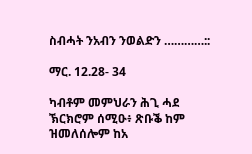ስብሓት ንአብን ንወልድን …………::

ማር. 12.28- 34

ካብቶም መምህራን ሕጊ ሓደ ኽርክሮም ሰሚዑ፥ ጽቡቕ ከም ዝመለሰሎም ከአ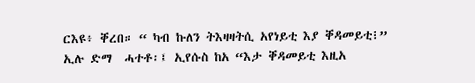ርእዩ፥ ቐረበ። “ ካብ ኩለን ትእዛዛትሲ አየነይቲ እያ ቐዳመይቲ፧” ኢሉ ድማ  ሓተቶ፡፤ ኢየሱስ ከአ “እታ ቐዳመይቲ እዚአ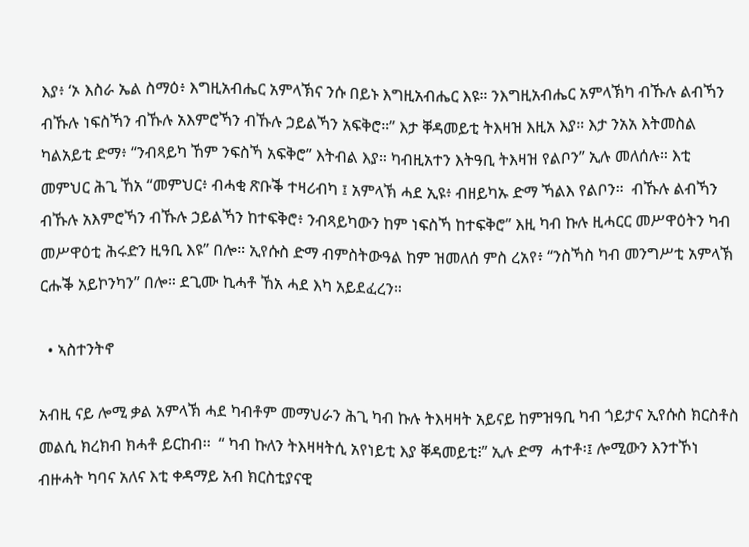እያ፥ ‘ኦ እስራ ኤል ስማዕ፥ እግዚአብሔር አምላኽና ንሱ በይኑ እግዚአብሔር እዩ። ንእግዚአብሔር አምላኽካ ብኹሉ ልብኻን ብኹሉ ነፍስኻን ብኹሉ አእምሮኻን ብኹሉ ኃይልኻን አፍቅሮ።” እታ ቐዳመይቲ ትእዛዝ እዚአ እያ። እታ ንአአ እትመስል ካልአይቲ ድማ፥ “ንብጻይካ ኸም ንፍስኻ አፍቅሮ” እትብል እያ። ካብዚአተን እትዓቢ ትእዛዝ የልቦን” ኢሉ መለሰሉ። እቲ መምህር ሕጊ ኸአ “መምህር፥ ብሓቂ ጽቡቕ ተዛሪብካ ፤ አምላኽ ሓደ ኢዩ፥ ብዘይካኡ ድማ ኻልእ የልቦን።  ብኹሉ ልብኻን ብኹሉ አእምሮኻን ብኹሉ ኃይልኻን ከተፍቅሮ፥ ንብጻይካውን ከም ነፍስኻ ከተፍቅሮ” እዚ ካብ ኩሉ ዚሓርር መሥዋዕትን ካብ መሥዋዕቲ ሕሩድን ዚዓቢ እዩ” በሎ። ኢየሱስ ድማ ብምስትውዓል ከም ዝመለሰ ምስ ረአየ፥ “ንስኻስ ካብ መንግሥቲ አምላኽ ርሑቕ አይኮንካን” በሎ። ደጊሙ ኪሓቶ ኸአ ሓደ እካ አይደፈረን።

  • ኣስተንትኖ

አብዚ ናይ ሎሚ ቃል አምላኽ ሓደ ካብቶም መማህራን ሕጊ ካብ ኩሉ ትእዛዛት አይናይ ከምዝዓቢ ካብ ጎይታና ኢየሱስ ክርስቶስ መልሲ ክረክብ ክሓቶ ይርከብ፡፡  “ ካብ ኩለን ትእዛዛትሲ አየነይቲ እያ ቐዳመይቲ፧” ኢሉ ድማ  ሓተቶ፡፤ ሎሚውን እንተኾነ ብዙሓት ካባና አለና እቲ ቀዳማይ አብ ክርስቲያናዊ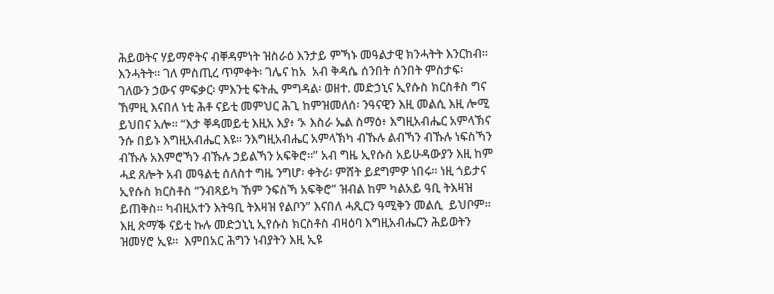ሕይወትና ሃይማኖትና ብቐዳምነት ዝስራዕ እንታይ ምኻኑ መዓልታዊ ክንሓትት እንርከብ። እንሓትት። ገለ ምስጢረ ጥምቀት፡ ገሌና ከአ  አብ ቅዳሴ ሰንበት ሰንበት ምስታፍ፡ ገለውን ኃውና ምፍቃር፡ ምእንቲ ፍትሒ ምግዳል፡ ወዘተ. መድኃኒና ኢየሱስ ክርስቶስ ግና ኸምዚ እናበለ ነቲ ሕቶ ናይቲ መምህር ሕጊ ከምዝመለሰ፡ ንዓናዊን እዚ መልሲ እዚ ሎሚ ይህበና አሎ። “እታ ቐዳመይቲ እዚአ እያ፥ ‘ኦ እስራ ኤል ስማዕ፥ እግዚአብሔር አምላኽና ንሱ በይኑ እግዚአብሔር እዩ። ንእግዚአብሔር አምላኽካ ብኹሉ ልብኻን ብኹሉ ነፍስኻን ብኹሉ አእምሮኻን ብኹሉ ኃይልኻን አፍቅሮ።” አብ ግዜ ኢየሱስ አይሁዳውያን እዚ ከም ሓደ ጸሎት አብ መዓልቲ ሰለስተ ግዜ ንግሆ፡ ቀትሪ፡ ምሸት ይደግምዎ ነበሩ። ነዚ ጎይታና ኢየሱስ ክርስቶስ “ንብጻይካ ኸም ንፍስኻ አፍቅሮ” ዝብል ከም ካልአይ ዓቢ ትእዛዝ ይጠቅስ። ካብዚአተን እትዓቢ ትእዛዝ የልቦን” እናበለ ሓጺርን ዓሚቅን መልሲ  ይህቦም።  እዚ ጽማቕ ናይቲ ኩሉ መድኃኒኒ ኢየሱስ ክርስቶስ ብዛዕባ እግዚአብሔርን ሕይወትን  ዝመሃሮ ኢዩ።  እምበአር ሕግን ነብያትን እዚ ኢዩ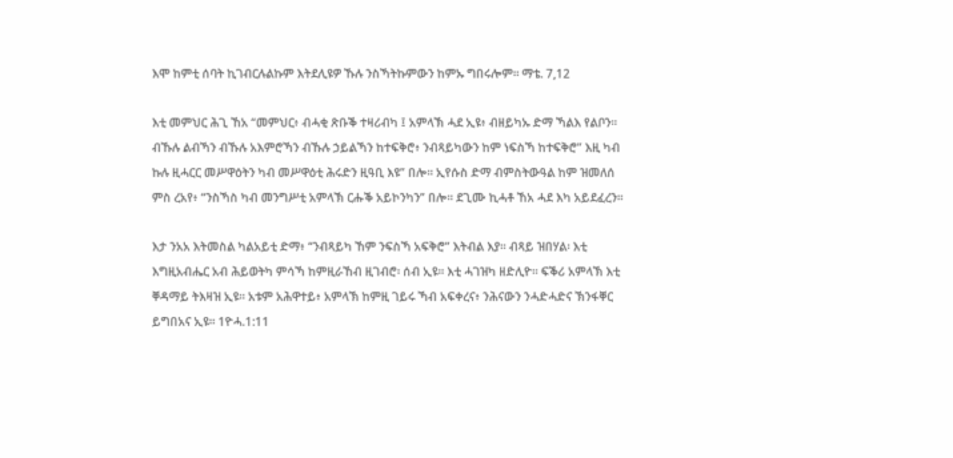እሞ ከምቲ ሰባት ኪገብርሉልኩም እትደሊዩዎ ኹሉ ንስኻትኩምውን ከምኡ ግበሩሎም። ማቴ. 7,12

እቲ መምህር ሕጊ ኸአ “መምህር፥ ብሓቂ ጽቡቕ ተዛሪብካ ፤ አምላኽ ሓደ ኢዩ፥ ብዘይካኡ ድማ ኻልእ የልቦን።  ብኹሉ ልብኻን ብኹሉ አእምሮኻን ብኹሉ ኃይልኻን ከተፍቅሮ፥ ንብጻይካውን ከም ነፍስኻ ከተፍቅሮ” እዚ ካብ ኩሉ ዚሓርር መሥዋዕትን ካብ መሥዋዕቲ ሕሩድን ዚዓቢ እዩ” በሎ። ኢየሱስ ድማ ብምስትውዓል ከም ዝመለሰ ምስ ረአየ፥ “ንስኻስ ካብ መንግሥቲ አምላኽ ርሑቕ አይኮንካን” በሎ። ደጊሙ ኪሓቶ ኸአ ሓደ እካ አይደፈረን።

እታ ንአአ እትመስል ካልአይቲ ድማ፥ “ንብጻይካ ኸም ንፍስኻ አፍቅሮ” እትብል እያ። ብጻይ ዝበሃል፡ እቲ እግዚአብሔር አብ ሕይወትካ ምሳኻ ከምዚራኸብ ዚገብሮ፡ ሰብ ኢዩ። እቲ ሓገዝካ ዘድሊዮ። ፍቕሪ አምላኽ እቲ ቐዳማይ ትእዛዝ ኢዩ። አቱም አሕዋተይ፥ አምላኽ ከምዚ ገይሩ ኻብ አፍቀረና፥ ንሕናውን ንሓድሓድና ኽንፋቐር ይግበአና ኢዩ። 1ዮሓ.1:11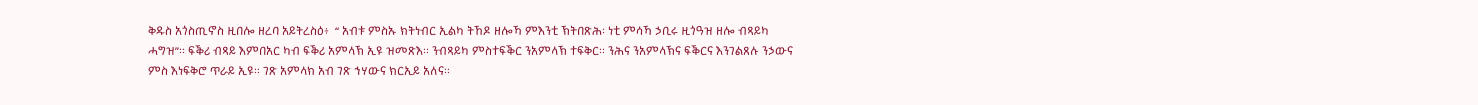ቅዱስ አጎስጢኖስ ዚበሎ ዘረባ አይትረስዕ፥  “ አብቱ ምስኡ ክትነብር ኢልካ ትኸዶ ዘሎኻ ምእንቲ ኽትበጽሕ፡ ነቲ ምሳኻ ኃቢሩ ዚጎዓዝ ዘሎ ብጻይካ ሓግዝ”። ፍቕሪ ብጻይ እምበአር ካብ ፍቕሪ አምላኽ ኢዩ ዝመጽእ። ንብጻይካ ምስተፍቕር ንአምላኽ ተፍቅር። ንሕና ንአምላኽና ፍቕርና እንገልጸሉ ንኃውና ምስ እነፍቅሮ ጥራይ ኢዩ። ገጽ አምላክ አብ ገጽ ኅሃውና ክርኢይ አለና።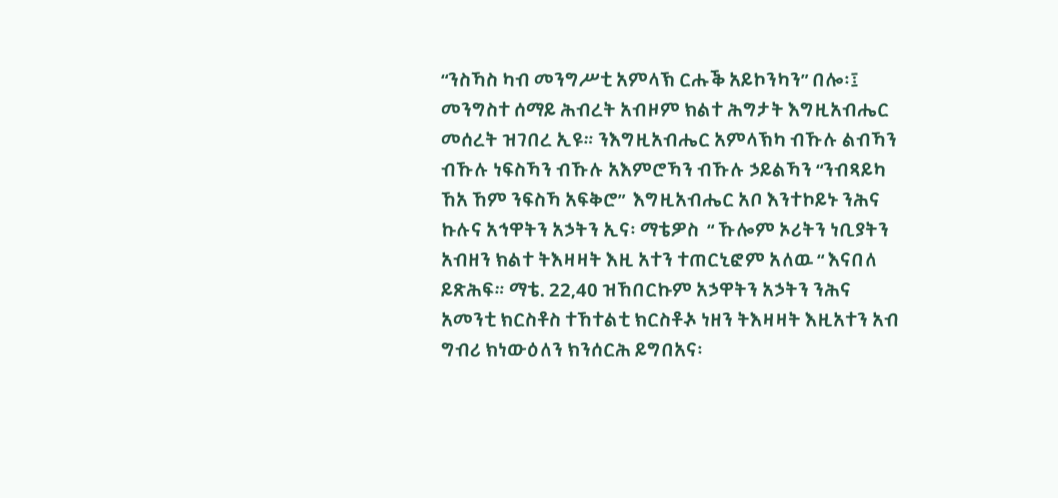“ንስኻስ ካብ መንግሥቲ አምላኽ ርሑቕ አይኮንካን” በሎ፡፤ መንግስተ ሰማይ ሕብረት አብዞም ክልተ ሕግታት እግዚአብሔር መሰረት ዝገበረ ኢዩ። ንእግዚአብሔር አምላኽካ ብኹሉ ልብኻን ብኹሉ ነፍስኻን ብኹሉ አእምሮኻን ብኹሉ ኃይልኻን “ንብጻይካ ኸአ ኸም ንፍስኻ አፍቅሮ”  እግዚአብሔር አቦ እንተኮይኑ ንሕና ኩሉና አኅዋትን አኃትን ኢና፡ ማቴዎስ  “ ኹሎም ኦሪትን ነቢያትን አብዘን ክልተ ትእዛዛት እዚ አተን ተጠርኒፎም አለዉ “ እናበለ ይጽሕፍ። ማቴ. 22,40 ዝኸበርኩም አኃዋትን አኃትን ንሕና አመንቲ ክርስቶስ ተኸተልቲ ክርስቶⶊ ነዘን ትእዛዛት እዚአተን አብ ግብሪ ክነውዕለን ክንሰርሕ ይግበአና፡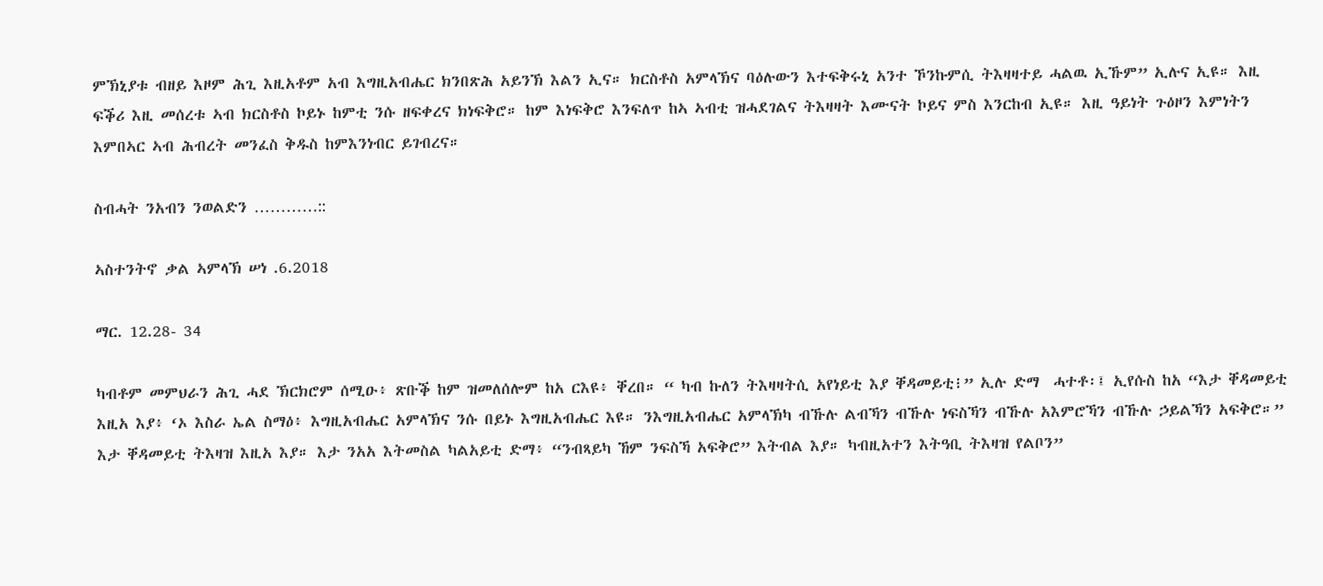ምኽኒያቱ ብዘይ እዞም ሕጊ እዚአቶም አብ እግዚአብሔር ክንበጽሕ አይንኽ እልን ኢና። ክርስቶስ አምላኽና ባዕሉውን እተፍቅሩኒ አንተ ኾንኩምሲ ትእዛዛተይ ሓልዉ ኢኹም” ኢሉና ኢዩ። እዚ ፍቕሪ እዚ መሰረቱ ኣብ ክርስቶስ ኮይኑ ከምቲ ንሱ ዘፍቀረና ክነፍቅሮ። ከም እነፍቅሮ እንፍለጥ ከኣ ኣብቲ ዝሓደገልና ትእዛዛት እሙናት ኮይና ምስ እንርከብ ኢዩ። እዚ ዓይነት ጉዕዞን እምነትን እምበኣር ኣብ ሕብረት መንፈስ ቅዱስ ከምእንነብር ይገብረና።

ስብሓት ንአብን ንወልድን …………::

ኣስተንትኖ ቃል ኣምላኽ ሠነ .6.2018

ማር. 12.28- 34

ካብቶም መምህራን ሕጊ ሓደ ኽርክሮም ሰሚዑ፥ ጽቡቕ ከም ዝመለሰሎም ከአ ርእዩ፥ ቐረበ። “ ካብ ኩለን ትእዛዛትሲ አየነይቲ እያ ቐዳመይቲ፧” ኢሉ ድማ  ሓተቶ፡፤ ኢየሱስ ከአ “እታ ቐዳመይቲ እዚአ እያ፥ ‘ኦ እስራ ኤል ስማዕ፥ እግዚአብሔር አምላኽና ንሱ በይኑ እግዚአብሔር እዩ። ንእግዚአብሔር አምላኽካ ብኹሉ ልብኻን ብኹሉ ነፍስኻን ብኹሉ አእምሮኻን ብኹሉ ኃይልኻን አፍቅሮ።” እታ ቐዳመይቲ ትእዛዝ እዚአ እያ። እታ ንአአ እትመስል ካልአይቲ ድማ፥ “ንብጻይካ ኸም ንፍስኻ አፍቅሮ” እትብል እያ። ካብዚአተን እትዓቢ ትእዛዝ የልቦን”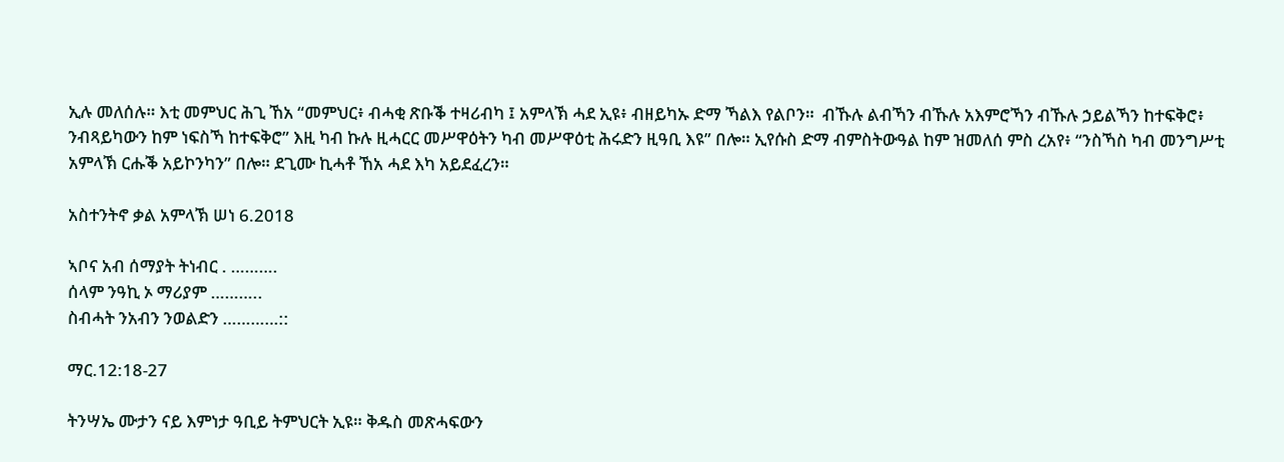ኢሉ መለሰሉ። እቲ መምህር ሕጊ ኸአ “መምህር፥ ብሓቂ ጽቡቕ ተዛሪብካ ፤ አምላኽ ሓደ ኢዩ፥ ብዘይካኡ ድማ ኻልእ የልቦን።  ብኹሉ ልብኻን ብኹሉ አእምሮኻን ብኹሉ ኃይልኻን ከተፍቅሮ፥ ንብጻይካውን ከም ነፍስኻ ከተፍቅሮ” እዚ ካብ ኩሉ ዚሓርር መሥዋዕትን ካብ መሥዋዕቲ ሕሩድን ዚዓቢ እዩ” በሎ። ኢየሱስ ድማ ብምስትውዓል ከም ዝመለሰ ምስ ረአየ፥ “ንስኻስ ካብ መንግሥቲ አምላኽ ርሑቕ አይኮንካን” በሎ። ደጊሙ ኪሓቶ ኸአ ሓደ እካ አይደፈረን።

አስተንትኖ ቃል አምላኽ ሠነ 6.2018

ኣቦና አብ ሰማያት ትነብር . ……….
ሰላም ንዓኪ ኦ ማሪያም ………..
ስብሓት ንአብን ንወልድን …………::

ማር.12:18-27

ትንሣኤ ሙታን ናይ እምነታ ዓቢይ ትምህርት ኢዩ። ቅዱስ መጽሓፍውን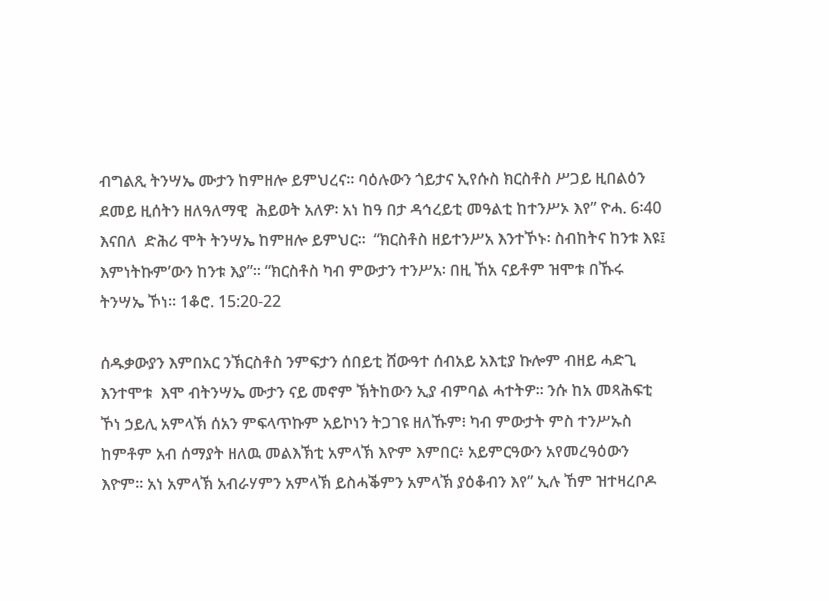ብግልጺ ትንሣኤ ሙታን ከምዘሎ ይምህረና። ባዕሉውን ጎይታና ኢየሱስ ክርስቶስ ሥጋይ ዚበልዕን ደመይ ዚሰትን ዘለዓለማዊ  ሕይወት አለዎ፡ አነ ከዓ በታ ዳኅረይቲ መዓልቲ ከተንሥኦ እየ” ዮሓ. 6፡40 እናበለ  ድሕሪ ሞት ትንሣኤ ከምዘሎ ይምህር።  “ክርስቶስ ዘይተንሥአ እንተኾኑ፡ ስብከትና ከንቱ እዩ፤ እምነትኩም’ውን ከንቱ እያ”። “ክርስቶስ ካብ ምውታን ተንሥአ፡ በዚ ኸአ ናይቶም ዝሞቱ በኹሩ ትንሣኤ ኾነ። 1ቆሮ. 15:20-22

ሰዱቃውያን እምበአር ንኽርስቶስ ንምፍታን ሰበይቲ ሸውዓተ ሰብአይ አእቲያ ኩሎም ብዘይ ሓድጊ እንተሞቱ  እሞ ብትንሣኤ ሙታን ናይ መኖም ኽትከውን ኢያ ብምባል ሓተትዎ። ንሱ ከአ መጻሕፍቲ ኾነ ኃይሊ አምላኽ ሰአን ምፍላጥኩም አይኮነን ትጋገዩ ዘለኹም፧ ካብ ምውታት ምስ ተንሥኡስ ከምቶም አብ ሰማያት ዘለዉ መልእኽቲ አምላኽ እዮም እምበር፥ አይምርዓውን አየመረዓዕውን እዮም። አነ አምላኽ አብራሃምን አምላኽ ይስሓቕምን አምላኽ ያዕቆብን እየ” ኢሉ ኸም ዝተዛረቦዶ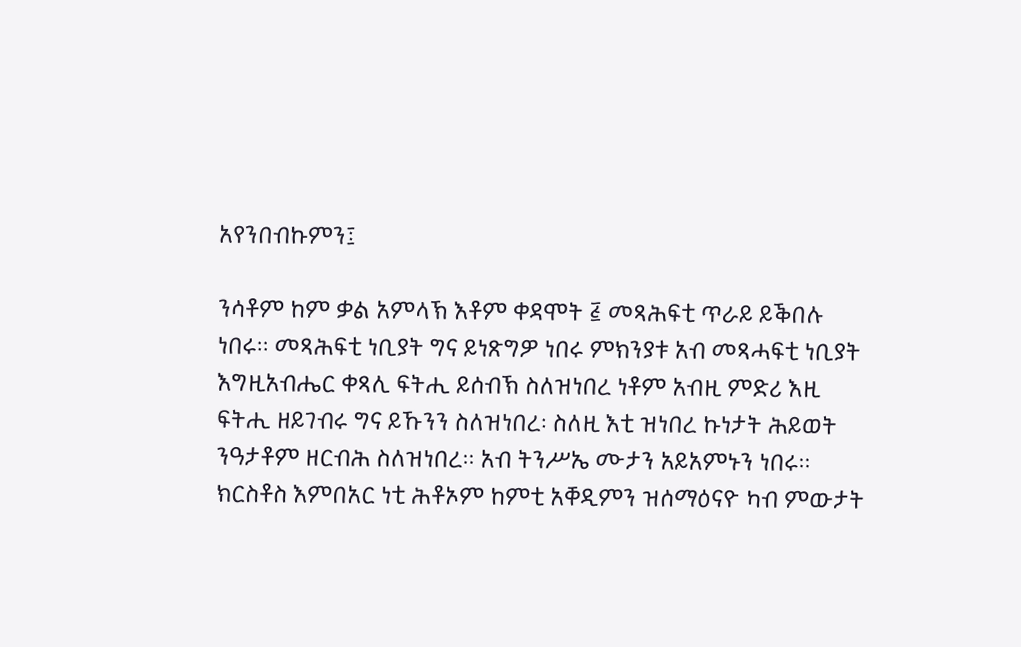አየንበብኩምን፤

ንሳቶም ከም ቃል አምላኽ እቶም ቀዳሞት ፭ መጻሕፍቲ ጥራይ ይቕበሉ ነበሩ። መጻሕፍቲ ነቢያት ግና ይነጽግዎ ነበሩ ምክንያቱ አብ መጻሓፍቲ ነቢያት እግዚአብሔር ቀጻሊ ፍትሒ ይሰብኽ ስለዝነበረ ነቶም አብዚ ምድሪ እዚ ፍትሒ ዘይገብሩ ግና ይኹንን ስለዝነበረ፡ ስለዚ እቲ ዝነበረ ኩነታት ሕይወት ንዓታቶም ዘርብሕ ስለዝነበረ። አብ ትንሥኤ ሙታን አይአምኑን ነበሩ።  ክርስቶስ እምበአር ነቲ ሕቶኦም ከምቲ አቐዲምን ዝሰማዕናዮ ካብ ምውታት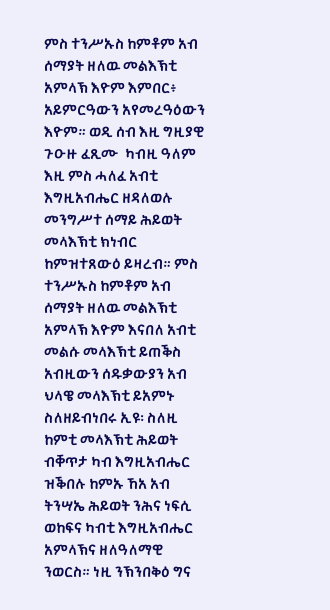ምስ ተንሥኡስ ከምቶም አብ ሰማያት ዘለዉ መልእኽቲ አምላኽ እዮም እምበር፥ አይምርዓውን አየመረዓዕውን እዮም። ወዲ ሰብ እዚ ግዚያዊ ጉዑዙ ፈጺሙ  ካብዚ ዓለም እዚ ምስ ሓለፈ አብቲ እግዚአብሔር ዘዳለወሉ መንግሥተ ሰማይ ሕይወት መላእኽቲ ክነብር ከምዝተጸውዕ ይዛረብ። ምስ ተንሥኡስ ከምቶም አብ ሰማያት ዘለዉ መልእኽቲ አምላኽ እዮም እናበለ አብቲ መልሱ መላእኽቲ ይጠቕስ አብዚውን ሰዱቃውያን አብ ህላዌ መላእኽቲ ይአምኑ ስለዘይብነበሩ ኢዩ፡ ስለዚ ከምቲ መላእኽቲ ሕይወት ብቐጥታ ካብ እግዚአብሔር ዝቕበሉ ከምኡ ኸአ አብ ትንሣኤ ሕይወት ንሕና ነፍሲ ወከፍና ካብቲ እግዚአብሔር አምላኽና ዘለዓለማዊ ንወርስ። ነዚ ንኽንበቅዕ ግና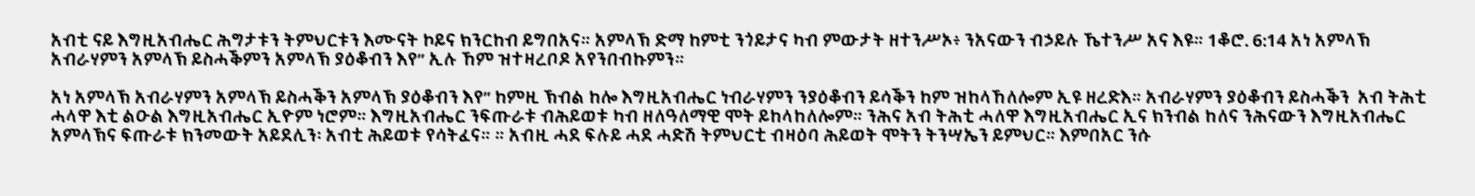አብቲ ናይ እግዚአብሔር ሕግታቱን ትምህርቱን እሙናት ኮይና ክንርከብ ይግበአና። አምላኽ ድማ ከምቲ ንጎይታና ካብ ምውታት ዘተንሥኦ፥ ንአናውን ብኃይሉ ኼተንሥ አና እዩ። 1ቆሮ. 6:14 አነ አምላኽ አብራሃምን አምላኽ ይስሓቕምን አምላኽ ያዕቆብን እየ” ኢሉ ኸም ዝተዛረቦዶ አየንበብኩምን።

አነ አምላኽ አብራሃምን አምላኽ ይስሓቕን አምላኽ ያዕቆብን እየ” ከምዚ ኽብል ከሎ እግዚአብሔር ነብራሃምን ንያዕቆብን ይሳቕን ከም ዝከላኸለሎም ኢዩ ዘረድእ። አብራሃምን ያዕቆብን ይስሓቕን  አብ ትሕቲ ሓላዋ እቲ ልዑል እግዚአብሔር ኢዮም ነሮም። እግዚአብሔር ንፍጡራቱ ብሕይወቱ ካብ ዘለዓለማዊ ሞት ይከላከለሎም። ንሕና አብ ትሕቲ ሓለዋ እግዚአብሔር ኢና ክንብል ከለና ንሕናውን እግዚአብሔር አምላኽና ፍጡራቱ ክንመውት አይደሊን፡ አብቲ ሕይወቱ የሳትፈና። ። አብዚ ሓደ ፍሉይ ሓደ ሓድሽ ትምህርቲ ብዛዕባ ሕይወት ሞትን ትንሣኤን ይምህር። እምበአር ንሱ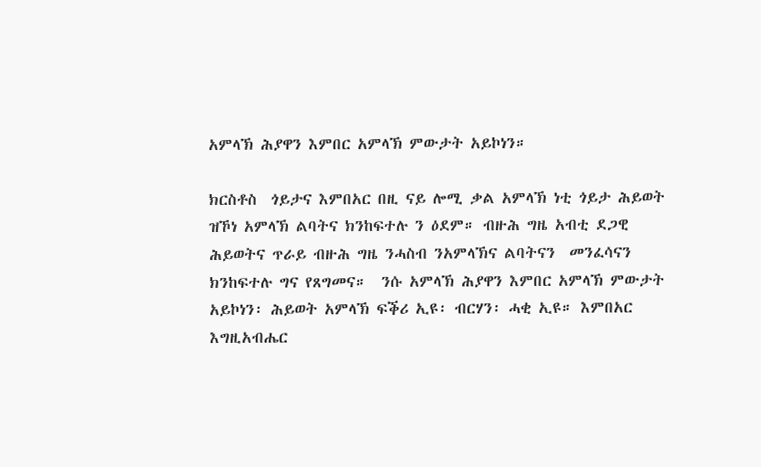አምላኽ ሕያዋን እምበር አምላኽ ምውታት አይኮነን።

ክርስቶስ  ጎይታና እምበአር በዚ ናይ ሎሚ ቃል አምላኽ ነቲ ጎይታ ሕይወት ዝኾነ አምላኽ ልባትና ክንከፍተሉ ን ዕደም። ብዙሕ ግዜ አብቲ ደጋዊ ሕይወትና ጥራይ ብዙሕ ግዜ ንሓስብ ንአምላኽና ልባትናን  መንፈሳናን ክንከፍተሉ ግና የጸግመና።  ንሱ አምላኽ ሕያዋን እምበር አምላኽ ምውታት አይኮነን፡ ሕይወት አምላኽ ፍቕሪ ኢዩ፡ ብርሃን፡ ሓቂ ኢዩ። እምበአር እግዚአብሔር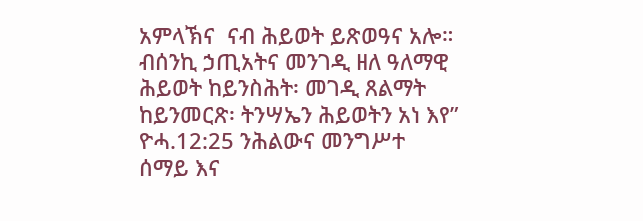አምላኽና  ናብ ሕይወት ይጽወዓና አሎ። ብሰንኪ ኃጢአትና መንገዲ ዘለ ዓለማዊ ሕይወት ከይንስሕት፡ መገዲ ጸልማት ከይንመርጽ፡ ትንሣኤን ሕይወትን አነ እየ” ዮሓ.12:25 ንሕልውና መንግሥተ ሰማይ እና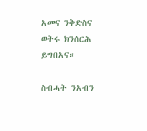አመና ንቅድስና ወትሩ ክንሰርሕ ይግበአና።

ስብሓት ንአብን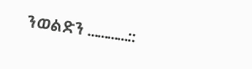ንወልድን …………::